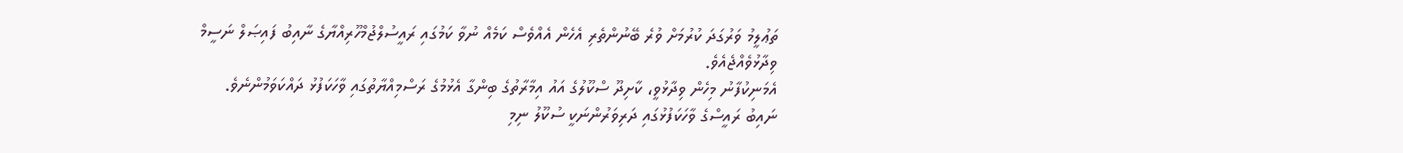ތަޢުލީމު ވަރުގަދަ ކުރުމަށް ވުރެ ބޭނުންތެރި އެހެން އެއްވެސް ކަމެއް ނުވާ ކަމުގައި ރައީސުލްޖުމްހޫރިއްޔާގެ ނާއިބު ފައިޞަލް ނަސީމް ވިދާޅުވެއްޖެއެވެ.
އެމަނިކުފާނު މިހެން ވިދާޅުވީ، ކާށިދޫ ސްކޫލުގެ އައު އިމާރާތުގެ ބިންގާ އެޅުމުގެ ރަސްމިއްޔާތުގައި ވާހަކަފުޅު ދައްކަވަމުންނެވެ.
ނައިބު ރައީސްގެ ވާހަކަފުޅުގައި ދަރިވަރުންނަކީ ސުކޫލު ނިމި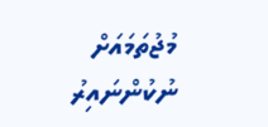މުޖުތަމައަށް ނުކުންނައިރު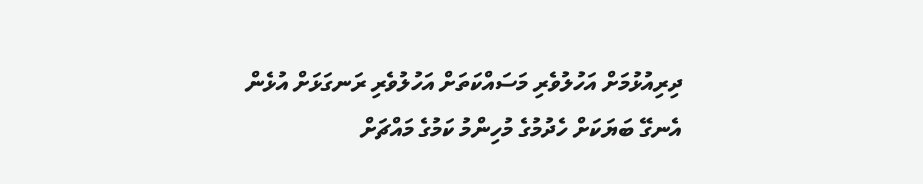ދިރިއުޅުމަށް އަހުލުވެރި މަސައްކަތަށް އަހުލުވެރި ރަނގަޅަށް އުޅެން އެނގޭ ބަޔަކަށް ހެދުމުގެ މުހިންމު ކަމުގެ މައްޗަށް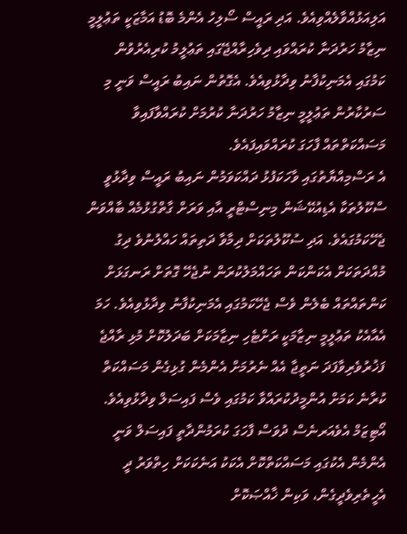އަލިއަޅުއްވާލެއްވިއެވެ. އަދި ރައީސް ސޯލިހު އެންމެ ބޮޑު އަމާޒަކީ ތަޢުލީމީ ނިޒާމު ހަރުދަނާ ކުރައްވައި ދިވެހިރާއްޖޭގައި ތަޢުލީމު ކުރިއެރުވުން ކަމުގައި އެމަނިކުފާނު ވިދާޅުވިއެވެ. އެގޮތުން ނައިބު ރައީސް ވަނީ މި ސަރުކާރުން ތަޢުލީމީ ނިޒާމު ހަރުދަނާ ކުރުމަށް ކުރައްވާފައިވާ މަސައްކަތްތައް ފާހަގަ ކުރައްވައިފައެވެ.
އެ ރަސްމިއްޔާތުގައި ވާހަކަފުޅު ދައްކަވަމުން ނައިބު ރައީސް ވިދާޅުވީ ސްކޫލުތަކާ އެޑިއުކޭޝަން މިނިސްޓްރީ އާއި ވަރަށް ގާތްގުޅުމެއް ބާއްވަން ޖެހޭކަމުގައެވެ. އަދި ސުކޫލުތަކަށް ދިމާވާ ދަތިތައް ހައްލުނުވެ ދިގު މުއްދަތަކަށް އެކަންކަން ތަހައްމަލުކުރަން ނުޖެހޭ ގޮތަށް ރަނގަޅަށް ކަންތައްތައް ބެލެން ވެސް ޖެހޭކަމުގައި އެމަނިކުފާނު ވިދާޅުވިއެވެ. ހަމަ އެއާއެކު ތަޢުލީމީ ނިޒާމަކީ ރަށްޓެހި ނިޒާމަކަށް ބަދަލުކޮށް މުޅި ރާއްޖެ ފަޚުރުވެރިވާފަދަ ނަތީޖާ އެއް ނެރުމަށް އެންމެން ގުޅިގެން މަސައްކަތް ކުރާނެ ކަމަށް އުންމީދުކުރައްވާ ކަމުގައި ވެސް ފައިސަލް ވިދާޅުވިއެވެ.
އޯޓިޒަމް އެވެއަރނެސް ދުވަސް ފާހަގަ ކުރަމުންދާތީ ފައިސަލް ވަނީ އެންމެން އެކުގައި މަސައްކަތްކޮށް އެކަކު އަނެކަކަށް ހިތްވަރު ދީ އެހީތެރިވެދީގެން، ވަކިން ޚާއްޞަކޮށް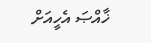ޚާއްޞަ އެހީއަށް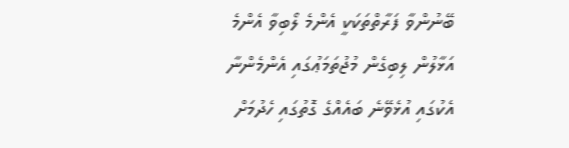ބޭނުންވާ ފަރާތްތަކަކީ އެންމެ ލޯބިވާ އެންމެ އަޅާލުން ލިބިގެން މުޖުތަމަޢުގައި އެންމެންނާ އެކުގައި އުޅެވޭނެ ބައެއްގެ ގޮތުގައި ހެދުމަށް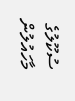ސުކޫލުގެ މާހައުލުން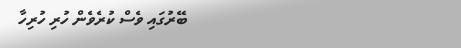ބޭރުގައި ވެސް ކުރެވެން ހުރި ހުރިހާ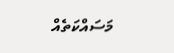މަސައްކަތެއް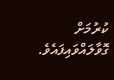ކުރުމަށް ގޮވާލައްވައިފައެވެ.